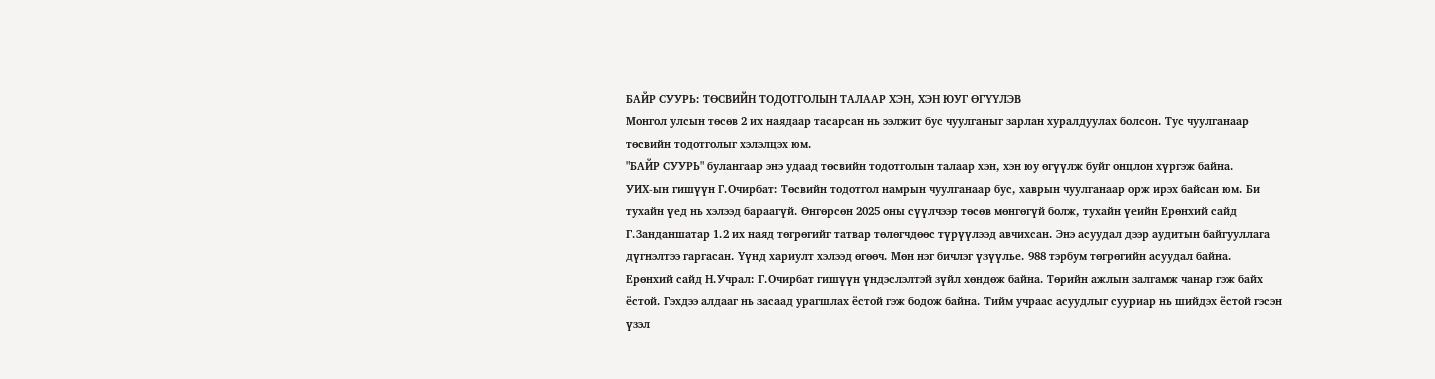БАЙР СУУРЬ: ТӨСВИЙН ТОДОТГОЛЫН ТАЛААР ХЭН, ХЭН ЮУГ ӨГҮҮЛЭВ
Монгол улсын төсөв 2 их наядаар тасарсан нь ээлжит бус чуулганыг зарлан хуралдуулах болсон. Тус чуулганаар төсвийн тодотголыг хэлэлцэх юм.
"БАЙР СУУРЬ" булангаар энэ удаад төсвийн тодотголын талаар хэн, хэн юу өгүүлж буйг онцлон хүргэж байна.
УИХ-ын гишүүн Г.Очирбат: Төсвийн тодотгол намрын чуулганаар бус, хаврын чуулганаар орж ирэх байсан юм. Би тухайн үед нь хэлээд бараагүй. Өнгөрсөн 2025 оны сүүлчээр төсөв мөнгөгүй болж, тухайн үеийн Ерөнхий сайд Г.Занданшатар 1.2 их наяд төгрөгийг татвар төлөгчдөөс түрүүлээд авчихсан. Энэ асуудал дээр аудитын байгууллага дүгнэлтээ гаргасан. Үүнд хариулт хэлээд өгөөч. Мөн нэг бичлэг үзүүлье. 988 тэрбум төгрөгийн асуудал байна.
Ерөнхий сайд Н.Учрал: Г.Очирбат гишүүн үндэслэлтэй зүйл хөндөж байна. Төрийн ажлын залгамж чанар гэж байх ёстой. Гэхдээ алдааг нь засаад урагшлах ёстой гэж бодож байна. Тийм учраас асуудлыг сууриар нь шийдэх ёстой гэсэн үзэл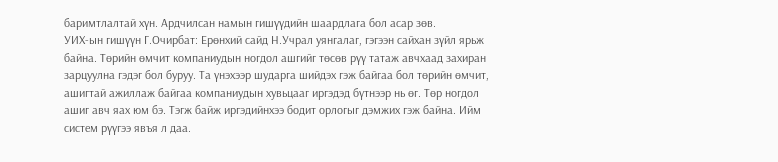баримтлалтай хүн. Ардчилсан намын гишүүдийн шаардлага бол асар зөв.
УИХ-ын гишүүн Г.Очирбат: Ерөнхий сайд Н.Учрал уянгалаг, гэгээн сайхан зүйл ярьж байна. Төрийн өмчит компаниудын ногдол ашгийг төсөв рүү татаж авчхаад захиран зарцуулна гэдэг бол буруу. Та үнэхээр шударга шийдэх гэж байгаа бол төрийн өмчит, ашигтай ажиллаж байгаа компаниудын хувьцааг иргэдэд бүтнээр нь өг. Төр ногдол ашиг авч яах юм бэ. Тэгж байж иргэдийнхээ бодит орлогыг дэмжих гэж байна. Ийм систем рүүгээ явъя л даа.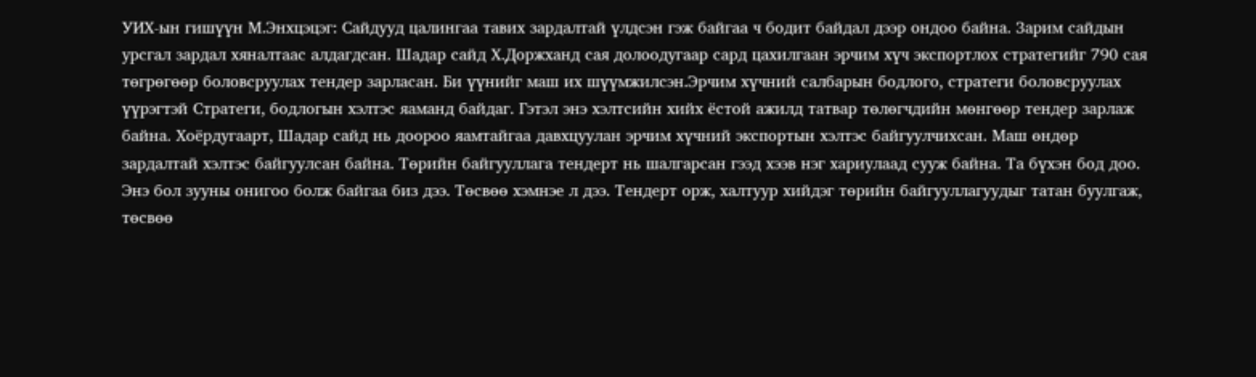УИХ-ын гишүүн М.Энхцэцэг: Сайдууд цалингаа тавих зардалтай үлдсэн гэж байгаа ч бодит байдал дээр ондоо байна. Зарим сайдын урсгал зардал хяналтаас алдагдсан. Шадар сайд Х.Доржханд сая долоодугаар сард цахилгаан эрчим хүч экспортлох стратегийг 790 сая төгрөгөөр боловсруулах тендер зарласан. Би үүнийг маш их шүүмжилсэн.Эрчим хүчний салбарын бодлого, стратеги боловсруулах үүрэгтэй Стратеги, бодлогын хэлтэс яаманд байдаг. Гэтэл энэ хэлтсийн хийх ёстой ажилд татвар төлөгчдийн мөнгөөр тендер зарлаж байна. Хоёрдугаарт, Шадар сайд нь доороо яамтайгаа давхцуулан эрчим хүчний экспортын хэлтэс байгуулчихсан. Маш өндөр зардалтай хэлтэс байгуулсан байна. Төрийн байгууллага тендерт нь шалгарсан гээд хээв нэг хариулаад сууж байна. Та бүхэн бод доо. Энэ бол зууны онигоо болж байгаа биз дээ. Төсвөө хэмнэе л дээ. Тендерт орж, халтуур хийдэг төрийн байгууллагуудыг татан буулгаж, төсвөө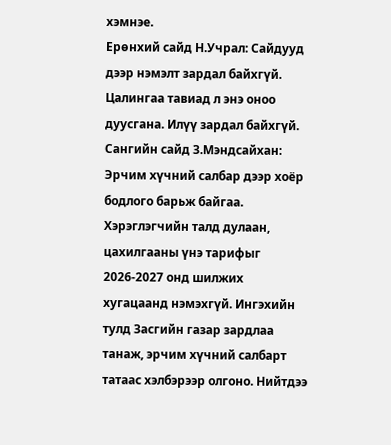хэмнэе.
Ерөнхий сайд Н.Учрал: Сайдууд дээр нэмэлт зардал байхгүй. Цалингаа тавиад л энэ оноо дуусгана. Илүү зардал байхгүй.
Сангийн сайд З.Мэндсайхан: Эрчим хүчний салбар дээр хоёр бодлого барьж байгаа. Хэрэглэгчийн талд дулаан, цахилгааны үнэ тарифыг 2026-2027 онд шилжих хугацаанд нэмэхгүй. Ингэхийн тулд Засгийн газар зардлаа танаж, эрчим хүчний салбарт татаас хэлбэрээр олгоно. Нийтдээ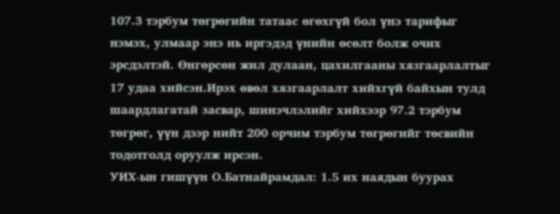107.3 тэрбум төгрөгийн татаас өгөхгүй бол үнэ тарифыг нэмэх, улмаар энэ нь иргэдэд үнийн өсөлт болж очих эрсдэлтэй. Өнгөрсөн жил дулаан, цахилгааны хязгаарлалтыг 17 удаа хийсэн.Ирэх өвөл хязгаарлалт хийхгүй байхын тулд шаардлагатай засвар, шинэчлэлийг хийхээр 97.2 тэрбум төгрөг, үүн дээр нийт 200 орчим тэрбум төгрөгийг төсвийн тодотголд оруулж ирсэн.
УИХ-ын гишүүн О.Батнайрамдал: 1.5 их наядын буурах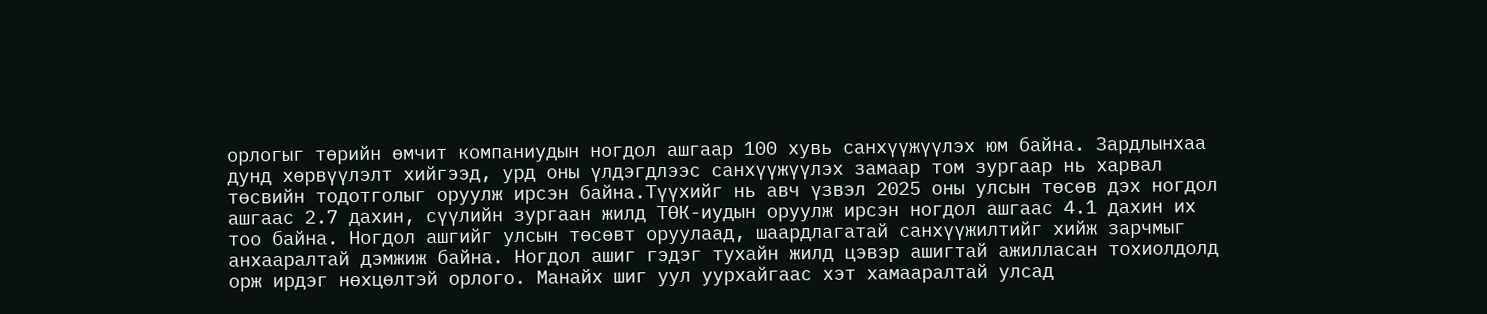орлогыг төрийн өмчит компаниудын ногдол ашгаар 100 хувь санхүүжүүлэх юм байна. Зардлынхаа дунд хөрвүүлэлт хийгээд, урд оны үлдэгдлээс санхүүжүүлэх замаар том зургаар нь харвал төсвийн тодотголыг оруулж ирсэн байна.Түүхийг нь авч үзвэл 2025 оны улсын төсөв дэх ногдол ашгаас 2.7 дахин, сүүлийн зургаан жилд ТӨК-иудын оруулж ирсэн ногдол ашгаас 4.1 дахин их тоо байна. Ногдол ашгийг улсын төсөвт оруулаад, шаардлагатай санхүүжилтийг хийж зарчмыг анхааралтай дэмжиж байна. Ногдол ашиг гэдэг тухайн жилд цэвэр ашигтай ажилласан тохиолдолд орж ирдэг нөхцөлтэй орлого. Манайх шиг уул уурхайгаас хэт хамааралтай улсад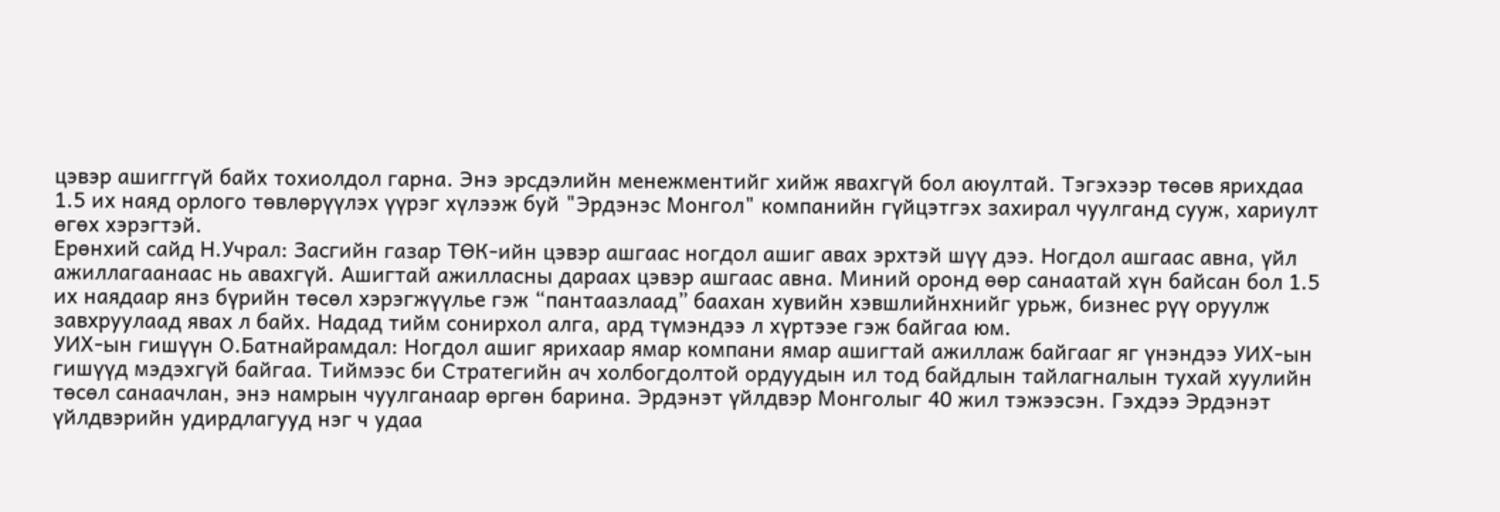цэвэр ашигггүй байх тохиолдол гарна. Энэ эрсдэлийн менежментийг хийж явахгүй бол аюултай. Тэгэхээр төсөв ярихдаа 1.5 их наяд орлого төвлөрүүлэх үүрэг хүлээж буй "Эрдэнэс Монгол" компанийн гүйцэтгэх захирал чуулганд сууж, хариулт өгөх хэрэгтэй.
Ерөнхий сайд Н.Учрал: Засгийн газар ТӨК-ийн цэвэр ашгаас ногдол ашиг авах эрхтэй шүү дээ. Ногдол ашгаас авна, үйл ажиллагаанаас нь авахгүй. Ашигтай ажилласны дараах цэвэр ашгаас авна. Миний оронд өөр санаатай хүн байсан бол 1.5 их наядаар янз бүрийн төсөл хэрэгжүүлье гэж “пантаазлаад” баахан хувийн хэвшлийнхнийг урьж, бизнес рүү оруулж завхруулаад явах л байх. Надад тийм сонирхол алга, ард түмэндээ л хүртээе гэж байгаа юм.
УИХ-ын гишүүн О.Батнайрамдал: Ногдол ашиг ярихаар ямар компани ямар ашигтай ажиллаж байгааг яг үнэндээ УИХ-ын гишүүд мэдэхгүй байгаа. Тиймээс би Стратегийн ач холбогдолтой ордуудын ил тод байдлын тайлагналын тухай хуулийн төсөл санаачлан, энэ намрын чуулганаар өргөн барина. Эрдэнэт үйлдвэр Монголыг 40 жил тэжээсэн. Гэхдээ Эрдэнэт үйлдвэрийн удирдлагууд нэг ч удаа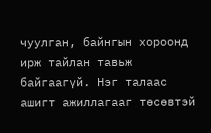чуулган, байнгын хороонд ирж тайлан тавьж байгаагүй. Нэг талаас ашигт ажиллагааг төсөвтэй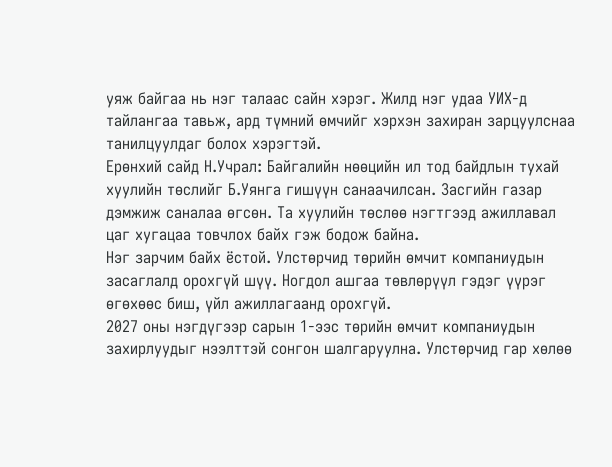уяж байгаа нь нэг талаас сайн хэрэг. Жилд нэг удаа УИХ-д тайлангаа тавьж, ард түмний өмчийг хэрхэн захиран зарцуулснаа танилцуулдаг болох хэрэгтэй.
Ерөнхий сайд Н.Учрал: Байгалийн нөөцийн ил тод байдлын тухай хуулийн төслийг Б.Уянга гишүүн санаачилсан. Засгийн газар дэмжиж саналаа өгсөн. Та хуулийн төслөө нэгтгээд ажиллавал цаг хугацаа товчлох байх гэж бодож байна.
Нэг зарчим байх ёстой. Улстөрчид төрийн өмчит компаниудын засаглалд орохгүй шүү. Ногдол ашгаа төвлөрүүл гэдэг үүрэг өгөхөөс биш, үйл ажиллагаанд орохгүй.
2027 оны нэгдүгээр сарын 1-ээс төрийн өмчит компаниудын захирлуудыг нээлттэй сонгон шалгаруулна. Улстөрчид гар хөлөө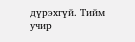дүрэхгүй. Тийм учир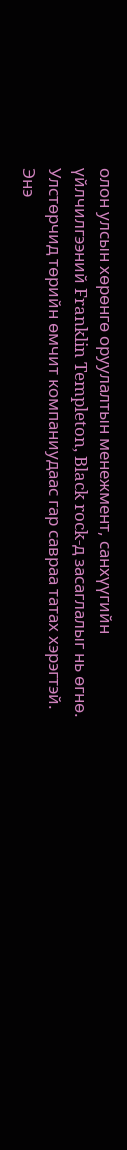олон улсын хөрөнгө оруулалтын менежмент, санхүүгийн үйлчилгээний Franklin Templeton, Black rock-д засаглалыг нь өгнө. Улстөрчид төрийн өмчит компаниудаас гар савраа татах хэрэгтэй. Энэ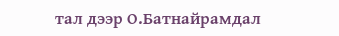тал дээр О.Батнайрамдал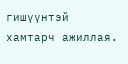гишүүнтэй хамтарч ажиллая.